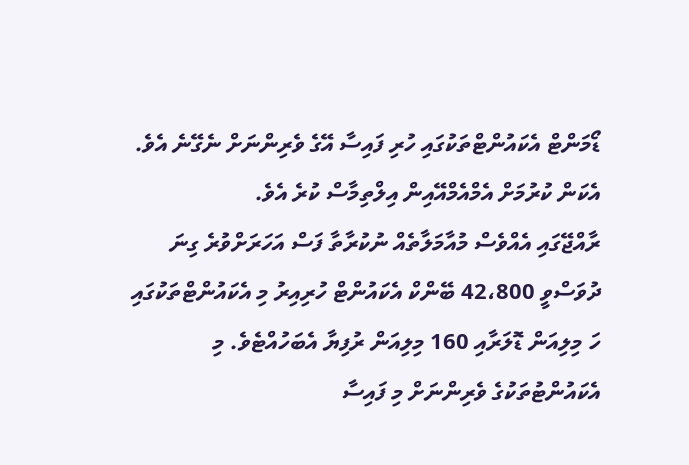ޑޯމަންޓް އެކައުންޓްތަކުގައި ހުރި ފައިސާ އޭގެ ވެރިންނަށް ނެގޭނެ އެވެ. އެކަން ކުރުމަށް އެމްއެމްއޭއިން އިލްތިމާސް ކުރެ އެވެ.
ރާއްޖޭގައި އެއްވެސް މުއާމަލާތެއް ނުކުރާތާ ފަސް އަހަރަށްވުރެ ގިނަ ދުވަސްވީ 42،800 ބޭންކް އެކައުންޓް ހުރިއިރު މި އެކައުންޓްތަކުގައި ހަ މިލިއަން ޑޮލަރާއި 160 މިލިއަން ރުފިޔާ އެބަހުއްޓެވެ. މި އެކައުންޓުތަކުގެ ވެރިންނަށް މި ފައިސާ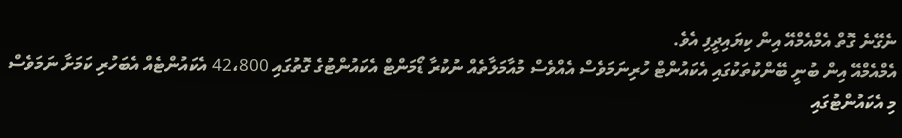ނެގޭނެ ގޮތް އެމްއެމްއޭ އިން ކިޔައިދީފި އެވެ.
އެމްއެމްއޭ އިން ބުނީ ބޭންކުތަކުގައި އެކައުންޓް ހުރިނަމަވެސް އެއްވެސް މުއާމަލާތެއް ނުކުރާ ޑޯމަންޓް އެކައުންޓުގެ ގޮތުގައި 42،800 އެކައުންޓެއް އެބަހުރި ކަމަށާ ނަމަވެސް މި އެކައުންޓުގައި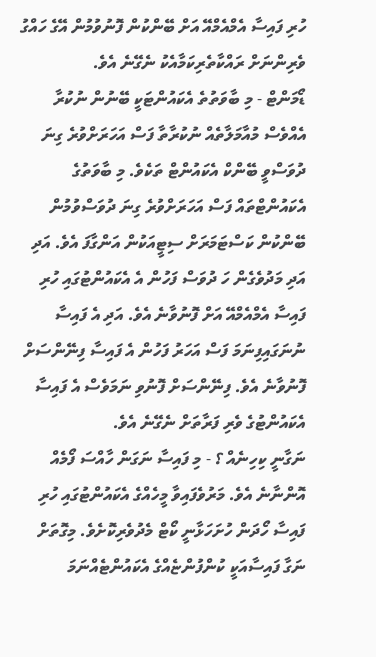ހުރި ފައިސާ އެމްއެމްއޭ އަށް ބޭންކުން ފޮނުވުމުން އޭގެ ހައްގު ވެރިންނަށް ރައްކާތެރިކަމާއެކު ނެގޭނެ އެވެ.
ޑޯމަންޓް - މި ބާވަތުތެ އެކައުންޓަކީ ބޭނުން ނުކުރާ އެއްވެސް މުއާމަލާތެއް ނުކުރާތާ ފަސް އަހަރަށްވުރެ ގިނަ ދުވަސްވީ ބޭންކް އެކައުންޓް ތަކެވެ. މި ބާވަތުގެ އެކައުންޓްތައް ފަސް އަހަރަށްވުރެ ގިނަ ދުވަސްވުމުން ބޭންކުން ކަސްޓަމަރަށް ސިޓީއަކުން އަންގާފަ އެވެ. އަދި އަދި މަދުވެގެން ހަ ދުވަސް ފަހުން އެ އެކައުންޓުގައި ހުރި ފައިސާ އެމްއެމްއޭ އަށް ފޮނުވާނެ އެވެ. އަދި އެ ފައިސާ ނުނަގައިފިނަމަ ފަސް އަހަރު ފަހުން އެ ފައިސާ ފިނޭންސަށް ފޮނުވާނެ އެވެ. ފިނޭންސަށް ފޮނުވި ނަމަވެސް އެ ފައިސާ އެކައުންޓުގެ ވެރި ފަރާތަށް ނެގޭނެ އެވެ.
ނަގާނީ ކިހިނެއް ؟ - މި ފައިސާ ނަގަން ހާއްސަ ފޯމެއް އޮންނާނެ އެވެ. މަރުވެފައިވާ މީހެއްގެ އެކައުންޓުގައި ހުރި ފައިސާ ހޯދަން ހުށަހަޅާނީ ކޯޓް މެދުވެރިކޮށެވެ. މިގޮތަށް ނަގާ ފައިސާއަކީ ކުންފުންޏެއްގެ އެކައުންޓެއްނަމަ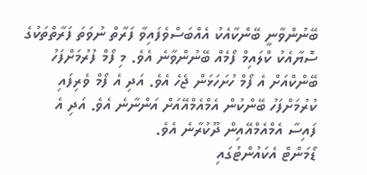ބޭނުންވާނީ ބޭންކާއެކު އެއްބަސްވެފައިވާ ފަރާތް ނުވަތަ ފަރާތްތަކުގެ ސޮޔާއެކު ކްލައިމް ފޯމެއް ބޭނުންވާނެ އެވެ. މި ފޯމް ފުރުމަށްފަހު ބޭންކްއަށް އެ ފޯމް ހުށަހަޅަން ޖެހެ އެވެ. އަދި އެ ފޯމް ވެރިފައި ކުރުމަށްފަހު ބޭންކުން އެމްއެމްއޭއަށް އަންނާނެ އެވެ. އަދި އެ ފައިސާ އެމްއެމްއޭއިން ދޫކުރާނެ އެވެ.
ޑޯމަންޓް އެކައުންޓުގައި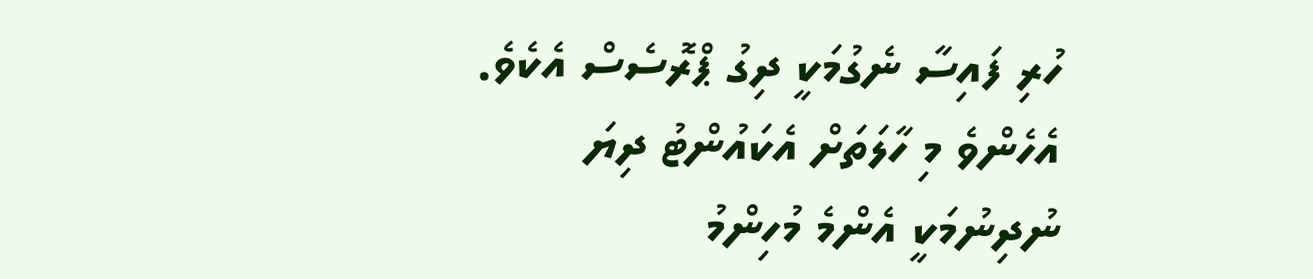ހުރި ފައިސާ ނެގުމަކީ ދިގު ޕްރޮސެސް އެކެވެ. އެހެންވެ މި ހާލަތަށް އެކައުންޓު ދިޔަ ނުދިނުމަކީ އެންމެ މުހިންމު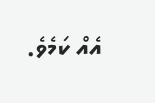އެއް ކަމެވެ.